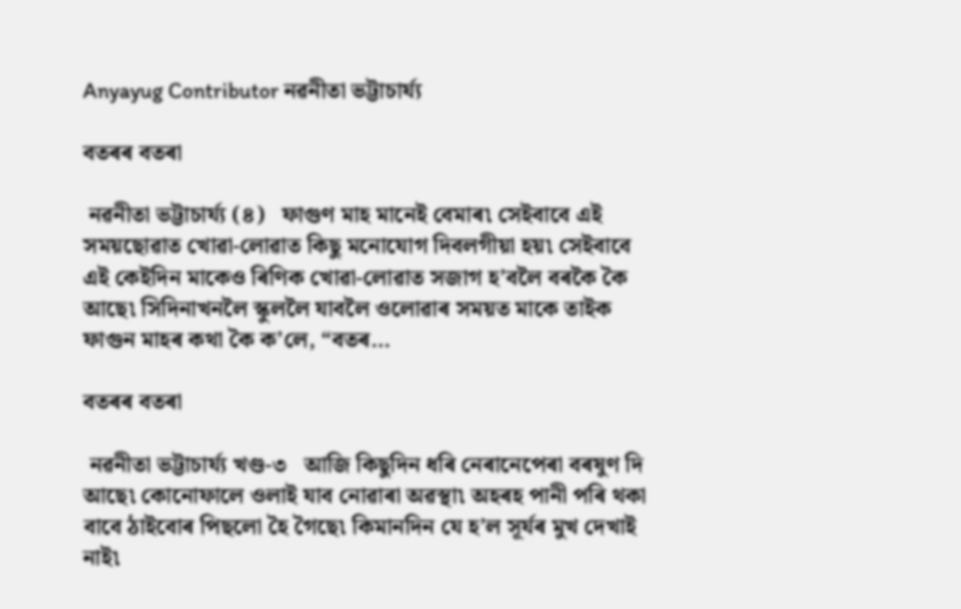Anyayug Contributor নৱনীতা ভট্টাচাৰ্য্য

বতৰৰ বতৰা

 নৱনীতা ভট্টাচাৰ্য্য (৪)   ফাগুণ মাহ মানেই বেমাৰ৷ সেইবাবে এই সময়ছোৱাত খোৱা-লোৱাত কিছু মনোযোগ দিবলগীয়া হয়৷ সেইবাবে এই কেইদিন মাকেও ৰিণিক খোৱা-লোৱাত সজাগ হ’বলৈ বৰকৈ কৈ আছে৷ সিদিনাখনলৈ স্কুললৈ যাবলৈ ওলোৱাৰ সময়ত মাকে তাইক ফাগুন মাহৰ কথা কৈ ক’লে, “বতৰ…

বতৰৰ বতৰা

 নৱনীতা ভট্টাচাৰ্য্য খণ্ড-৩   আজি কিছুদিন ধৰি নেৰানেপেৰা বৰষুণ দি আছে৷ কোনোফালে ওলাই যাব নোৱাৰা অৱস্থা৷ অহৰহ পানী পৰি থকা বাবে ঠাইবোৰ পিছলো হৈ গৈছে৷ কিমানদিন যে হ’ল সূৰ্যৰ মুখ দেখাই নাই৷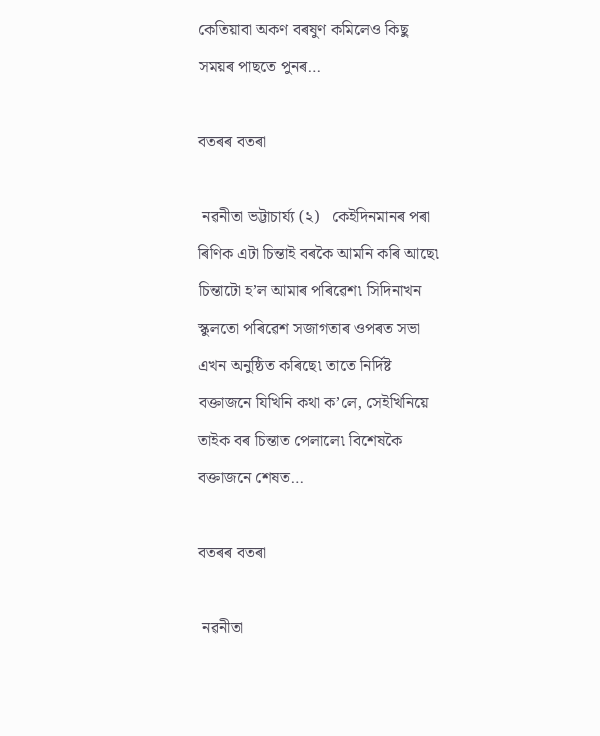কেতিয়াবা অকণ বৰষুণ কমিলেও কিছু সময়ৰ পাছতে পুনৰ…

বতৰৰ বতৰা

 নৱনীতা ভট্টাচাৰ্য্য (২)   কেইদিনমানৰ পৰা ৰিণিক এটা চিন্তাই বৰকৈ আমনি কৰি আছে৷ চিন্তাটো হ’ল আমাৰ পৰিৱেশ৷ সিদিনাখন স্কুলতো পৰিৱেশ সজাগতাৰ ওপৰত সভা এখন অনুষ্ঠিত কৰিছে৷ তাতে নিৰ্দিষ্ট বক্তাজনে যিখিনি কথা ক’লে, সেইখিনিয়ে তাইক বৰ চিন্তাত পেলালে৷ বিশেষকৈ বক্তাজনে শেষত…

বতৰৰ বতৰা

 নৱনীতা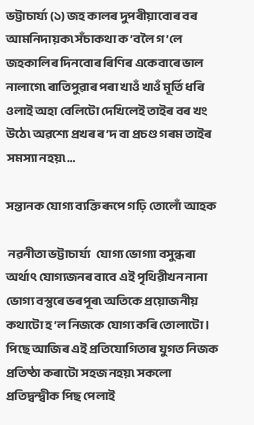ভট্টাচাৰ্য্য (১) জহ কালৰ দুপৰীয়াবোৰ বৰ আমনিদায়ক৷ সঁচাকথা ক’বলৈ গ’লে জহকালিৰ দিনবোৰ ৰিণিৰ একেবাৰে ভাল নালাগে৷ ৰাতিপুৱাৰ পৰা খাওঁ খাওঁ মূৰ্তি ধৰি ওলাই অহা বেলিটো দেখিলেই তাইৰ বৰ খং উঠে৷ অৱশ্যে প্ৰখৰ ৰ’দ বা প্রচণ্ড গৰম তাইৰ সমস্যা নহয়৷…

সন্তানক যোগ্য ব্যক্তি ৰূপে গঢ়ি তোলোঁ আহক

 নৱনীতা ভট্টাচাৰ্য্য   যোগ্য ভোগ্যা বসুন্ধৰা অৰ্থাৎ যোগ্যজনৰ বাবে এই পৃথিৱীখন নানা ভোগ্য বস্তুৰে ভৰপূৰ৷ অতিকে প্ৰয়োজনীয় কথাটো হ’ল নিজকে যোগ্য কৰি তোলাটো। পিছে আজিৰ এই প্ৰতিযোগিতাৰ যুগত নিজক প্ৰতিষ্ঠা কৰাটো সহজ নহয়৷ সকলো প্ৰতিদ্বন্দ্বীক পিছ পেলাই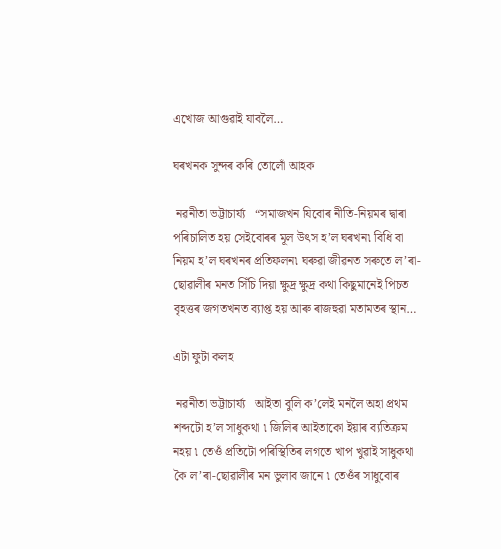এখোজ আগুৱাই যাবলৈ…

ঘৰখনক সুন্দৰ কৰি তোলোঁ আহক

 নৱনীতা ভট্টাচাৰ্য্য   “সমাজখন যিবোৰ নীতি-নিয়মৰ দ্বাৰা পৰিচালিত হয় সেইবোৰৰ মূল উৎস হ’ল ঘৰখন৷ বিধি বা নিয়ম হ’ল ঘৰখনৰ প্ৰতিফলন৷ ঘৰুৱা জীৱনত সৰুতে ল’ৰা-ছোৱালীৰ মনত সিঁচি দিয়া ক্ষুদ্ৰ ক্ষুদ্ৰ কথা কিছুমানেই পিচত বৃহত্তৰ জগতখনত ব্যাপ্ত হয় আৰু ৰাজহুৱা মতামতৰ স্থান…

এটা ফুটা কলহ

 নৱনীতা ভট্টাচাৰ্য্য   আইতা বুলি ক’লেই মনলৈ অহা প্ৰথম শব্দটো হ’ল সাধুকথা ৷ জিলিৰ আইতাকো ইয়াৰ ব্যতিক্ৰম নহয় ৷ তেওঁ প্রতিটো পৰিস্থিতিৰ লগতে খাপ খুৱাই সাধুকথা কৈ ল’ৰা-ছোৱালীৰ মন ভুলাব জানে ৷ তেওঁৰ সাধুবোৰ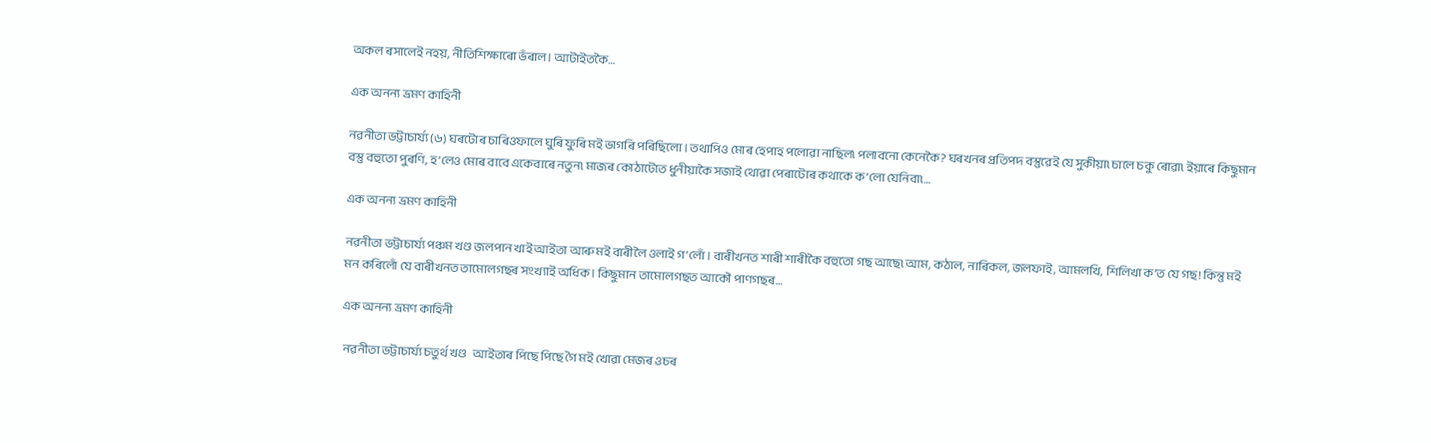অকল ৰসালেই নহয়, নীতিশিক্ষাৰো ভঁৰাল। আটাইতকৈ…

এক অনন্য ভ্ৰমণ কাহিনী

নৱনীতা ভট্টাচাৰ্য্য (৬) ঘৰটোৰ চাৰিওফালে ঘুৰি ফুৰি মই ভাগৰি পৰিছিলো। তথাপিও মোৰ হেপাহ পলোৱা নাছিল৷ পলাবনো কেনেকৈ? ঘৰখনৰ প্ৰতিপদ বস্তুৱেই যে সুকীয়া৷ চালে চকু ৰোৱা৷ ইয়াৰে কিছুমান বস্তু বহুতো পুৰণি, হ’লেও মোৰ বাবে একেবাৰে নতুন৷ মাজৰ কোঠাটোত ধুনীয়াকৈ সজাই থোৱা পেৰাটোৰ কথাকে ক’লো যেনিবা৷…

এক অনন্য ভ্ৰমণ কাহিনী

নৱনীতা ভট্টাচাৰ্য্য পঞ্চম খণ্ড জলপান খাই আইতা আৰু মই বাৰীলৈ ওলাই গ’লোঁ। বাৰীখনত শাৰী শাৰীকৈ বহুতো গছ আছে৷ আম, কঠাল, নাৰিকল, জলফাই, আমলখি, শিলিখা ক’ত যে গছ! কিন্তু মই মন কৰিলোঁ যে বাৰীখনত তামোলগছৰ সংখ্যাই অধিক। কিছুমান তামোলগছত আকৌ পাণগছৰ…

এক অনন্য ভ্ৰমণ কাহিনী

 নৱনীতা ভট্টাচাৰ্য্য চতুৰ্থ খণ্ড   আইতাৰ পিছে পিছে গৈ মই খোৱা মেজৰ ওচৰ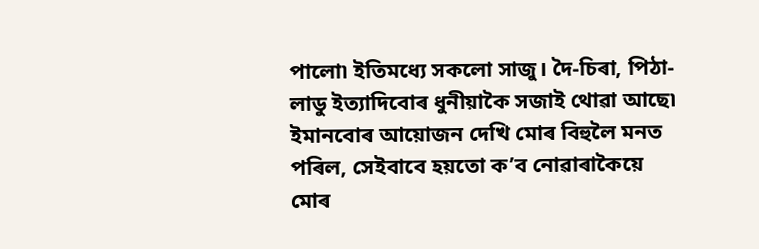পালো৷ ইতিমধ্যে সকলো সাজু। দৈ-চিৰা, পিঠা-লাডু ইত্যাদিবোৰ ধুনীয়াকৈ সজাই থোৱা আছে৷ ইমানবোৰ আয়োজন দেখি মোৰ বিহুলৈ মনত পৰিল, সেইবাবে হয়তো ক’ব নোৱাৰাকৈয়ে মোৰ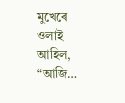মুখেৰে ওলাই আহিল, “আজি…